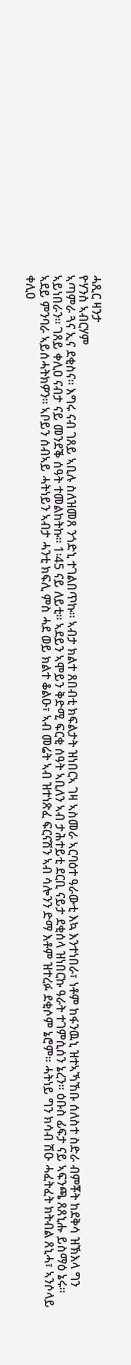ሓጺር ዛንታ
ዮሃንስ ኣብርሃም
ኣጣምራ ጓና ኢና ደቂስና። እግሩ ናብ ገጸይ ኣቢሉ ስለዝመጸ ንጎድኒ ተገልበጥኩ። ኣብታ ክልተ ጸበብቲ ክፍልታት ዝነበርኣ ገዛ ኣስመራ ኣርባዕተ ዓራውቲ እኳ እንተነበራ፣ ነቶም ከፋንዉኒ ዝተኣኻኸቡ ሰለስተ ስድራ ብምቾት ከደቅሳ ዝኽእላ ግን ኣይነበራን። ገጸይ ቀሊዐ ናብታ ናይ መንደቕ ሰዓት ተመልከትኩ። 1፡45 ናይ ለይቲ። ኣደይን ኣሞይን ቅድሚ ፍርቂ ሰዓት ኣቢለን ኣብ ታሕተይቲ ደርቢ ናይታ ደቂሰላ ዝነበርኩ ዓራት ተገምሲሰን ኔረን። ዕቡስ ፊፍታ ናይ ኣፍንጫ ጸጸኒሑ ይስማዕ ኔሩ። ኣደይ ምንባራ ኣይሰሓትክዎን። ኣቦይን ሰብኣይ ሓትነይን ኣብታ ሓንቲ ክፍሊ ምስ ሓደ ወይ ክልተ ቆልዑ፣ ኣብ መሬት ኣብ ዝተነጽፈ ፍርናሽን ኣብ ሳሎንን ድማ እቶም ዝተረፉ ደቂሶም ኔሮም። ሓትነይ ግን ክሳብ ሽዑ ሓፈትፈት ክትብል ጸኒሓ፣ ኣንሶላይ ቀሊዐ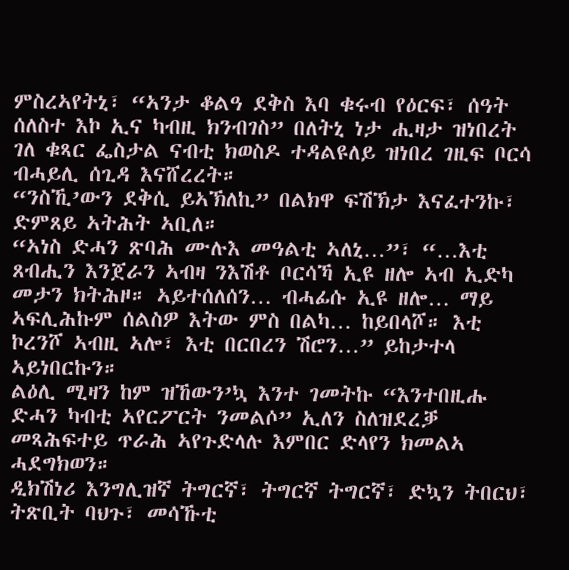ምስረኣየትኒ፣ “ኣንታ ቆልዓ ደቅስ እባ ቁሩብ የዕርፍ፣ ሰዓት ሰለስተ እኮ ኢና ካብዚ ክንብገስ” በለትኒ ነታ ሒዛታ ዝነበረት ገለ ቁጻር ፌስታል ናብቲ ክወስዶ ተዳልዩለይ ዝነበረ ገዚፍ ቦርሳ ብሓይሊ ሰጊዳ እናሸረረት።
“ንስኺ’ውን ደቅሲ ይኣኽለኪ” በልክዋ ፍሽኽታ እናፈተንኩ፣ ድምጸይ ኣትሕት ኣቢለ።
“ኣነስ ድሓን ጽባሕ ሙሉእ መዓልቲ ኣለኒ…”፣ “…እቲ ጸብሒን እንጀራን ኣብዛ ንእሽቶ ቦርሳኻ ኢዩ ዘሎ ኣብ ኢድካ መታን ክትሕዞ። ኣይተሰለሰን… ብሓፊሱ ኢዩ ዘሎ… ማይ ኣፍሊሕኩም ሰልስዎ እትው ምስ በልካ… ከይበላሾ። እቲ ኮረንሾ ኣብዚ ኣሎ፣ እቲ በርበረን ሽሮን…” ይከታተላ ኣይነበርኩን።
ልዕሊ ሚዛን ከም ዝኸውን’ኳ እንተ ገመትኩ “እንተበዚሑ ድሓን ካብቲ ኣየርፖርት ንመልሶ” ኢለን ስለዝደረቓ መጻሕፍተይ ጥራሕ ኣየጉድላሉ እምበር ድላየን ክመልኣ ሓደግክወን።
ዲክሽነሪ እንግሊዝኛ ትግርኛ፣ ትግርኛ ትግርኛ፣ ድኳን ትበርህ፣ ትጽቢት ባህጉ፣ መሳኹቲ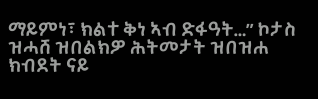ማይምነ፣ ክልተ ቅነ ኣብ ድፋዓት…” ኮታስ ዝሓሸ ዝበልክዎ ሕትመታት ዝበዝሐ ክብደት ናይ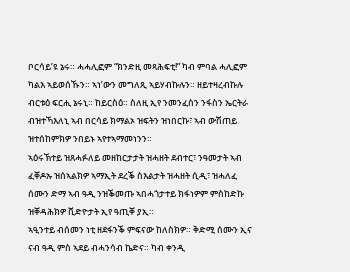ቦርሳይ’ዩ ኔሩ። ሓሓሊፎም “ክንድዚ መጻሕፍቲ!” ካብ ምባል ሓሊፎም ካልእ ኣይወሰኹን። ኣነ’ውን መግለጺ ኣይሃብኩሉን። ዘይተዛረብኩሉ ብርቱዕ ፍርሒ ኔሩኒ። ከይርስዕ። ስለዚ ኢየ ንመንፈስን ንፋስን ኤርትራ ብዝተኻእለኒ ኣብ በርሳይ ክማልኦ ዝፍትን ዝነበርኩ፣ ኣብ ውሽጠይ ዝተሰከምክዎ ንበይኑ ኣየተኣማመነንን።
ኣዕሩኽተይ ዝጸሓፉለይ መዘከርታታት ዝሓዘት ደብተር፣ ንዓመታት ኣብ ፈቐዶኡ ዝሰኣልክዎ ኣማኢት ደረቕ ስእልታት ዝሓዘት ሲዲ፣ ዝሓለፈ ሰሙን ድማ ኣብ ዓዲ ንዝቕመጡ ኣበሓጎታተይ ክፋነዎም ምስከድኩ ዝቐዳሕክዎ ቪድዮታት ኢየ ዓጢቐ ያኢ።
ኣዒንተይ ብሰመን ነቲ ዘደፋንቕ ምፍናው ከለስክዎ። ቅድሚ ሰሙን ኢና ናብ ዓዲ ምስ ኣደይ ብሓንሳብ ኬድና። ካብ ቀንዲ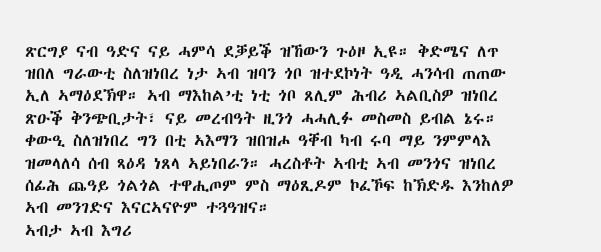ጽርግያ ናብ ዓድና ናይ ሓምሳ ደቓይቕ ዝኸውን ጉዕዞ ኢዩ። ቅድሜና ለጥ ዝበለ ግራውቲ ስለዝነበረ ነታ ኣብ ዝባን ጎቦ ዝተደኮነት ዓዲ ሓንሳብ ጠጠው ኢለ ኣማዕደኽዋ። ኣብ ማእከል’ቲ ነቲ ጎቦ ጸሊም ሕብሪ ኣልቢስዎ ዝነበረ ጽዑቕ ቅንጭቢታት፣ ናይ መረብዓት ዚንጎ ሓሓሊፉ መስመስ ይብል ኔሩ። ቀውዒ ስለዝነበረ ግን በቲ ኣእማን ዝበዝሖ ዓቐብ ካብ ሩባ ማይ ንምምላእ ዝመላለሳ ሰብ ጻዕዳ ነጸላ ኣይነበራን። ሓረስቶት ኣብቲ ኣብ መንጎና ዝነበረ ሰፊሕ ጨዓይ ጎልጎል ተዋሒጦም ምስ ማዕጺዶም ኮፈኾፍ ከኽድዱ እንከለዎ ኣብ መንገድና እናርኣናዮም ተጓዓዝና።
ኣብታ ኣብ እግሪ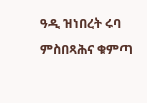ዓዲ ዝነበረት ሩባ ምስበጻሕና ቁምጣ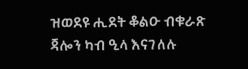ዝወደዩ ሒደት ቆልዑ ብቁራጽ ጃሎን ካብ ዒላ እናገለሉ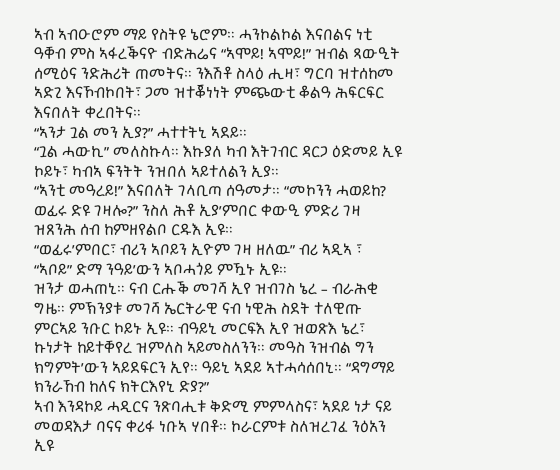ኣብ ኣብዑሮም ማይ የስትዩ ኔሮም። ሓንኮልኮል እናበልና ነቲ ዓቐብ ምስ ኣፋረቕናዮ ብድሕሬና “ኣሞይ! ኣሞይ!” ዝብል ጻውዒት ሰሚዕና ንድሕሪት ጠመትና። ንእሽቶ ስላዕ ሒዛ፣ ግርባ ዝተሰከመ ኣድጊ እናኾብኮበት፣ ጋመ ዝተቖነነት ምጭውቲ ቆልዓ ሕፍርፍር እናበለት ቀረበትና።
“ኣንታ ጓል መን ኢያ?” ሓተተትኒ ኣደይ።
“ጓል ሓውኪ” መለስኩላ። እኩያለ ካብ እትገብር ዳርጋ ዕድመይ ኢዩ ኮይኑ፣ ካብኣ ፍንትት ንዝበለ ኣይተለልን ኢያ።
“ኣንቲ መዓረይ!” እናበለት ገላቢጣ ሰዓመታ። “መኮንን ሓወይከ? ወፊሩ ድዩ ገዛሎ?” ንስለ ሕቶ ኢያ’ምበር ቀውዒ ምድሪ ገዛ ዝጸንሕ ሰብ ከምዘየልቦ ርዱእ ኢዩ።
“ወፊሩ’ምበር፣ ብሪን ኣቦይን ኢዮም ገዛ ዘለዉ” ብሪ ኣዲኣ ፣ “ኣቦይ” ድማ ንዓይ’ውን ኣቦሓጎይ ምዃኑ ኢዩ።
ዝንታ ወሓጠኒ። ናብ ርሑቕ መገሻ ኢየ ዝብገስ ኔረ – ብራሕቂ ግዜ። ምኽንያቱ መገሻ ኤርትራዊ ናብ ነዊሕ ስደት ተለዊጡ ምርኣይ ንቡር ኮይኑ ኢዩ። ብዓይኒ መርፍእ ኢየ ዝወጽእ ኔረ፣ ኩነታት ከይተቐየረ ዝምለስ ኣይመስለንን። መዓስ ንዝብል ግን ክግምት’ውን ኣይደፍርን ኢየ። ዓይኒ ኣደይ ኣተሓሳሰበኒ። “ዳግማይ ክንራኸብ ከለና ክትርእየኒ ድያ?”
ኣብ እንዳኮይ ሓዲርና ንጽባሒቱ ቅድሚ ምምላስና፣ ኣደይ ነታ ናይ መወዳእታ ባናና ቀሪፋ ነቡኣ ሃበቶ። ኮራርምቱ ስለዝረገፈ ንዕአን ኢዩ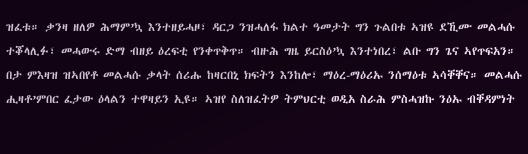ዝፈቱ። ቃንዛ ዘለዎ ሕማም’ኳ እንተዘይሓዞ፣ ዳርጋ ንዝሓለፋ ክልተ ዓመታት ግን ጉልበቱ ኣዝዩ ደኺሙ መልሓሱ ተቖላሊፉ፣ መሓውሩ ድማ ብዘይ ዕረፍቲ የንቀጥቅጥ። ብዙሕ ግዜ ይርስዕ’ኳ እንተነበረ፣ ልቡ ግን ጌና ኣየጥፍአን። በታ ምእዛዝ ዝኣበየቶ መልሓሱ ቃላት ሰሪሑ ከዛርበኒ ክፍትን እንከሎ፣ ማዕረ-ማዕሪኡ ንሰማዕቱ ኣሳቐቐና። መልሓሱ ሒዛቶ’ምበር ፈታው ዕላልን ተዋዛይን ኢዩ። ኣዝየ ስለዝፈትዎ ትምህርቲ ወዲአ ስራሕ ምስሓዝኩ ንዕኡ ብቐዳምነት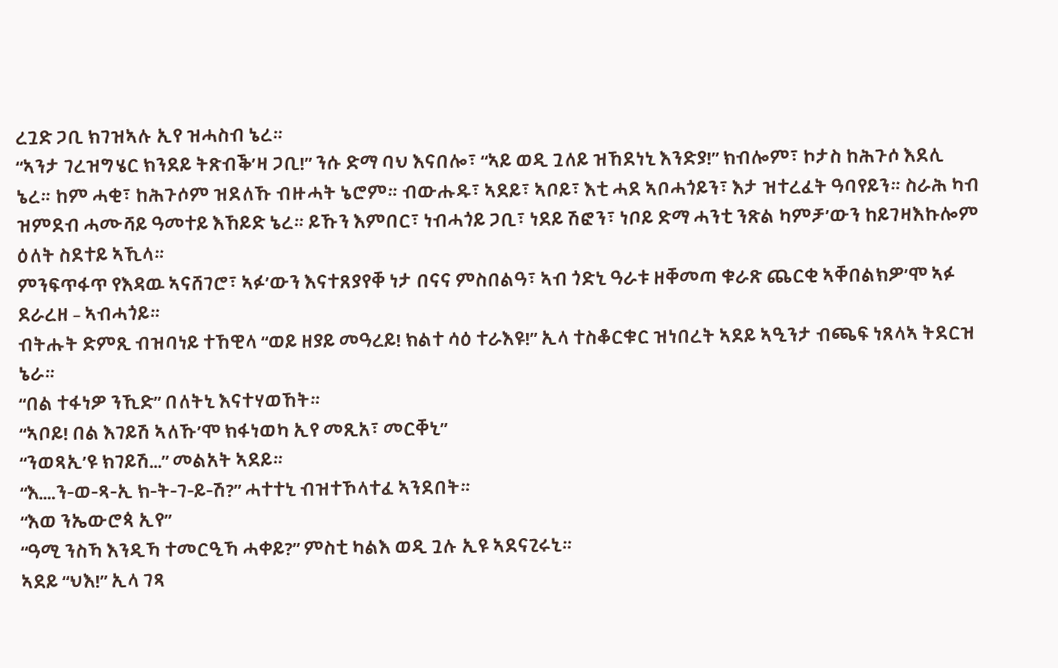ረጓድ ጋቢ ክገዝኣሉ ኢየ ዝሓስብ ኔረ።
“ኣንታ ገረዝግሄር ክንደይ ትጽብቕ’ዛ ጋቢ!” ንሱ ድማ ባህ እናበሎ፣ “ኣይ ወዲ ጓለይ ዝኸደነኒ እንድያ!” ክብሎም፣ ኮታስ ከሕጉሶ እደሊ ኔረ። ከም ሓቂ፣ ከሕጉሶም ዝደለኹ ብዙሓት ኔሮም። ብውሑዱ፣ ኣደይ፣ ኣቦይ፣ እቲ ሓደ ኣቦሓጎይን፣ እታ ዝተረፈት ዓባየይን። ስራሕ ካብ ዝምደብ ሓሙሻይ ዓመተይ እኸይድ ኔረ። ይኹን እምበር፣ ነብሓጎይ ጋቢ፣ ነደይ ሽፎን፣ ነቦይ ድማ ሓንቲ ንጽል ካምቻ’ውን ከይገዛእኩሎም ዕለት ስደተይ ኣኺላ።
ምንፍጥፋጥ የእዳዉ ኣናሸገሮ፣ ኣፉ’ውን እናተጸያየቐ ነታ በናና ምስበልዓ፣ ኣብ ጎድኒ ዓራቱ ዘቐመጣ ቁራጽ ጨርቂ ኣቐበልክዎ’ሞ ኣፉ ደራረዘ – ኣብሓጎይ።
ብትሑት ድምጺ ብዝባነይ ተኸዊላ “ወይ ዘያይ መዓረይ! ክልተ ሳዕ ተራእዩ!” ኢላ ተስቆርቁር ዝነበረት ኣደይ ኣዒንታ ብጫፍ ነጸላኣ ትደርዝ ኔራ።
“በል ተፋነዎ ንኺድ” በለትኒ እናተሃወኸት።
“ኣቦይ! በል እገይሽ ኣለኹ’ሞ ክፋነወካ ኢየ መጺአ፣ መርቐኒ”
“ንወጻኢ’ዩ ክገይሽ…” መልአት ኣደይ።
“እ….ን-ወ-ጻ-ኢ ክ-ት-ገ-ይ-ሽ?” ሓተተኒ ብዝተኾላተፈ ኣንደበት።
“እወ ንኤውሮጳ ኢየ”
“ዓሚ ንስኻ እንዲኻ ተመርዒኻ ሓቀይ?” ምስቲ ካልእ ወዲ ጓሉ ኢዩ ኣደናጊሩኒ።
ኣደይ “ህእ!” ኢላ ገጻ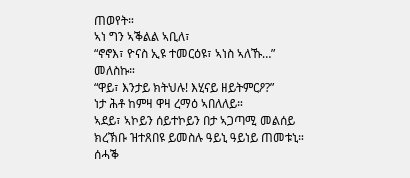ጠወየት።
ኣነ ግን ኣቕልል ኣቢለ፣
“ኖኖእ፣ ዮናስ ኢዩ ተመርዕዩ፣ ኣነስ ኣለኹ…” መለስኩ።
“ዋይ፣ እንታይ ክትህሉ! እሂናይ ዘይትምርዖ?”
ነታ ሕቶ ከምዛ ዋዛ ረማዕ ኣበለለይ።
ኣደይ፣ ኣኮይን ሰይተኮይን በታ ኣጋጣሚ መልሰይ ክረኽቡ ዝተጸበዩ ይመስሉ ዓይኒ ዓይነይ ጠመቱኒ።
ሰሓቕ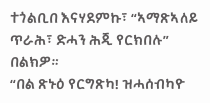ተጎልቢበ እናሃደምኩ፣ “ኣማጽኣለይ ጥራሕ፣ ድሓን ሕጂ የርክበሉ” በልክዎ።
“በል ጽኑዕ የርግጽካ! ዝሓሰብካዮ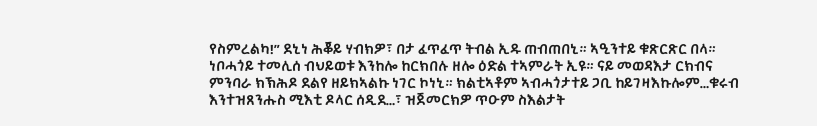የስምረልካ!” ደኒነ ሕቖይ ሃብክዎ፣ በታ ፈጥፈጥ ትብል ኢዱ ጠብጠበኒ። ኣዒንተይ ቁጽርጽር በላ። ነቦሓጎይ ተመሊሰ ብህይወቱ እንከሎ ከርክበሉ ዘሎ ዕድል ተኣምራት ኢዩ። ናይ መወዳእታ ርክብና ምንባራ ክኽሕዶ ደልየ ዘይክኣልኩ ነገር ኮነኒ። ክልቲኣቶም ኣብሓጎታተይ ጋቢ ከይገዛእኩሎም…ቁሩብ እንተዝጸንሑስ ሚእቲ ዶላር ሰዲደ…፣ ዝጀመርክዎ ጥዑም ስእልታት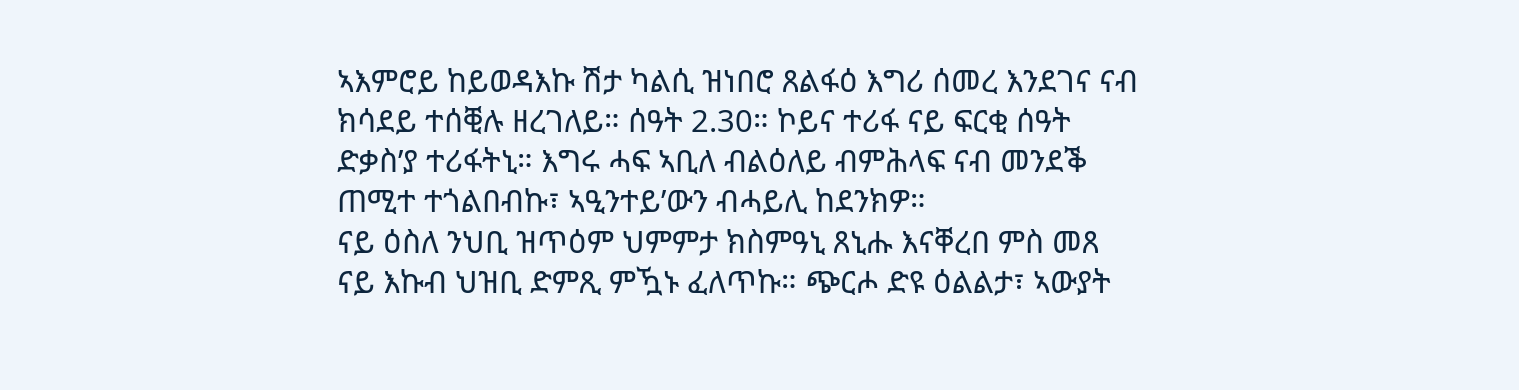ኣእምሮይ ከይወዳእኩ ሽታ ካልሲ ዝነበሮ ጸልፋዕ እግሪ ሰመረ እንደገና ናብ ክሳደይ ተሰቒሉ ዘረገለይ። ሰዓት 2.30። ኮይና ተሪፋ ናይ ፍርቂ ሰዓት ድቃስ’ያ ተሪፋትኒ። እግሩ ሓፍ ኣቢለ ብልዕለይ ብምሕላፍ ናብ መንደቕ ጠሚተ ተጎልበብኩ፣ ኣዒንተይ’ውን ብሓይሊ ከደንክዎ።
ናይ ዕስለ ንህቢ ዝጥዕም ህምምታ ክስምዓኒ ጸኒሑ እናቐረበ ምስ መጸ ናይ እኩብ ህዝቢ ድምጺ ምዃኑ ፈለጥኩ። ጭርሖ ድዩ ዕልልታ፣ ኣውያት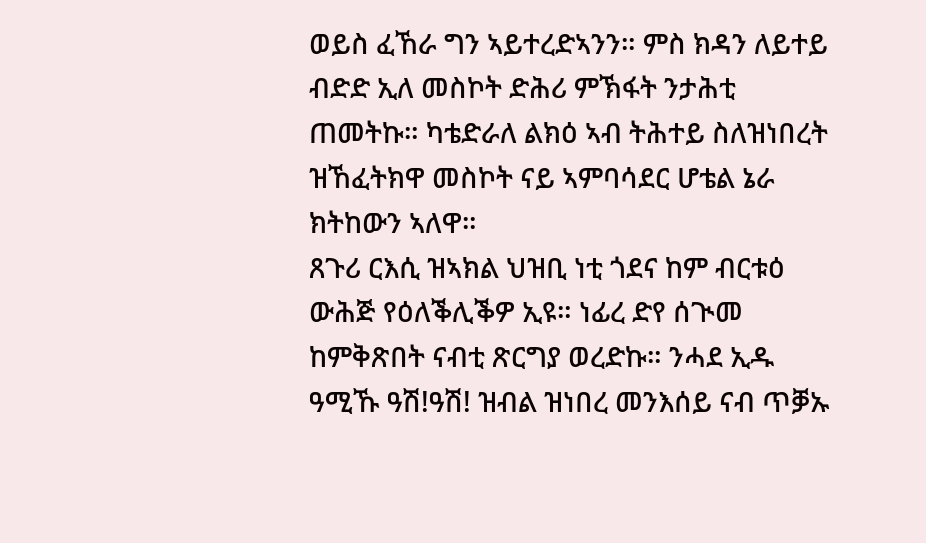ወይስ ፈኸራ ግን ኣይተረድኣንን። ምስ ክዳን ለይተይ ብድድ ኢለ መስኮት ድሕሪ ምኽፋት ንታሕቲ ጠመትኩ። ካቴድራለ ልክዕ ኣብ ትሕተይ ስለዝነበረት ዝኸፈትክዋ መስኮት ናይ ኣምባሳደር ሆቴል ኔራ ክትከውን ኣለዋ።
ጸጉሪ ርእሲ ዝኣክል ህዝቢ ነቲ ጎደና ከም ብርቱዕ ውሕጅ የዕለቕሊቕዎ ኢዩ። ነፊረ ድየ ሰጒመ ከምቅጽበት ናብቲ ጽርግያ ወረድኩ። ንሓደ ኢዱ ዓሚኹ ዓሽ!ዓሽ! ዝብል ዝነበረ መንእሰይ ናብ ጥቓኡ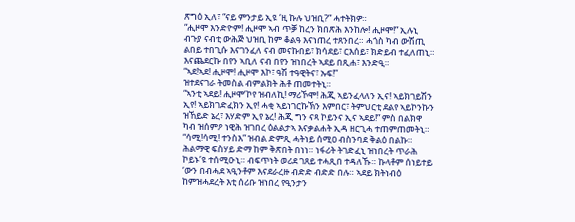ጽግዕ ኢለ፣ “ናይ ምንታይ ኢዩ ‘ዚ ኩሉ ህዝቢ?” ሓተትክዎ።
“ሒዞሞ እንድዮም! ሒዞሞ ኣብ ጥቓ ከረን ክበጽሕ እንከሎ! ሒዞሞ!” ኢሉኒ ብጉያ ናብቲ ውሕጅ ህዝቢ ከም ቆልዓ እናነጠረ ተጸንበረ። ሓጎስ ካብ ውሽጢ ልበይ ተበጊሱ እናገንፈለ ናብ መናኩበይ፣ ክሳደይ፣ ርእሰይ፣ ክድይብ ተፈለጠኒ። እናጨደርኩ በየን ኣቢለ ናብ በየን ዝነበረት ኣደይ በጺሐ፣ እንድዒ።
“ኣደ!ኣደ! ሒዞሞ! ሒዞሞ እኮ፣ ዓሽ ተዓዊትና፣ ኡፍ!”
ዝተደናገራ ትመስል ብምልክት ሕቶ ጠመተትኒ።
“ኣንቲ ኣደይ! ሒዞሞ’ኮየ ዝብለኪ! ማሪኾሞ! ሕጂ ኣይንፈላለን ኢና! ኣይክገይሽን ኢየ! ኣይክገድፈክን ኢየ! ሓቂ ኣይነገርኩኽን እምበር፣ ትምህርቲ ደልየ ኣይኮንኩን ዝኸይድ ኔረ፣ እሃድም ኢየ ኔረ! ሕጂ ግን ናጻ ኮይንና ኢና ኣደይ!” ምስ በልክዋ ካብ ዝሰምዖ ነዊሕ ዝገበረ ዕልልታኣ እናቃልሐት ኢዳ ዘርጊሓ ተጠምጠመትኒ።
“ሳሚ!ሳሚ! ተንስእ” ዝብል ድምጺ ሓትነይ ሰሚዐ ብስንባደ ቅልዕ በልኩ። ሕልማዊ ፍስሃይ ድማ ከም ቅጽበት በነነ። ነፋሪት ትገድፈኒ ዝነበረት ጥራሕ ኮይኑ’ዩ ተሰሚዑኒ። ብፍጥነት ወሪደ ገጸይ ተሓጺበ ተዳለኹ። ኩላቶም ሰነይተይ ‘ውን በብሓደ ኣዒንቶም እናደራረዙ ብድድ ብድድ በሉ። ኣደይ ክትነብዕ ከምዝሓደረት እቲ ሰሪቡ ዝነበረ የዒንታን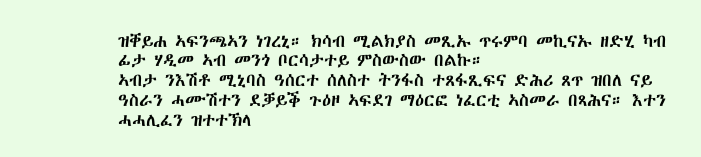ዝቐይሐ ኣፍንጫኣን ነገረኒ። ክሳብ ሚልክያስ መጺኡ ጥሩምባ መኪናኡ ዘድሂ ካብ ፊታ ሃዲመ ኣብ መንጎ ቦርሳታተይ ምስውስው በልኩ።
ኣብታ ንእሽቶ ሚኒባስ ዓሰርተ ሰለስተ ትንፋስ ተጸፋጺፍና ድሕሪ ጸጥ ዝበለ ናይ ዓስራን ሓሙሽተን ደቓይቕ ጉዕዞ ኣፍደገ ማዕርፎ ነፈርቲ ኣስመራ በጻሕና። እተን ሓሓሊፈን ዝተተኽላ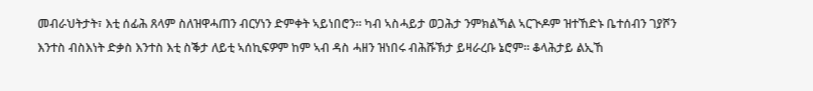መብራህትታት፣ እቲ ሰፊሕ ጸላም ስለዝዋሓጠን ብርሃነን ድምቀት ኣይነበሮን። ካብ ኣስሓይታ ወጋሕታ ንምክልኻል ኣርጒዶም ዝተኸድኑ ቤተሰብን ገያሾን እንተስ ብስእነት ድቃስ እንተስ እቲ ስቕታ ለይቲ ኣሰኪፍዎም ከም ኣብ ዳስ ሓዘን ዝነበሩ ብሕሹኽታ ይዛራረቡ ኔሮም። ቆላሕታይ ልኢኸ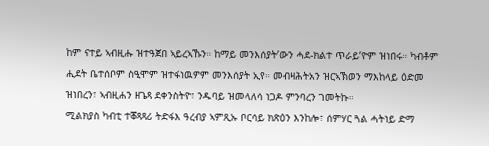ከም ናተይ ኣብዚሑ ዝተዓጀበ ኣይረኣኹን። ከማይ መንእሰያት’ውን ሓደ-ክልተ ጥራይ’ዮም ዝነበሩ። ካብቶም ሒደት ቤተሰቦም ስዒሞም ዝተፋነዉዎም መንእሰያት ኢየ። መብዛሕትአን ዝርኣኽወን ማእከላይ ዕድመ ዝነበረን፣ ኣብዚሐን ዘጌጻ ደቀንስትዮ፣ ንዱባይ ዝመላለሳ ነጋዶ ምንባረን ገመትኩ።
ሚልክያስ ካብቲ ተቖጻጻሪ ትድፋእ ዓረብያ ኣምጺኡ ቦርሳይ ክጽዕን እንከሎ፣ ሰምሃር ጓል ሓትነይ ድማ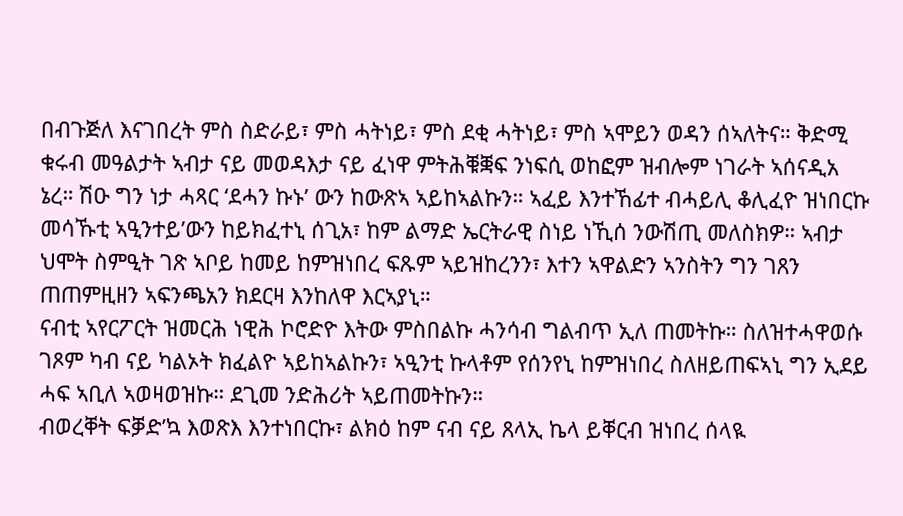በብጉጅለ እናገበረት ምስ ስድራይ፣ ምስ ሓትነይ፣ ምስ ደቂ ሓትነይ፣ ምስ ኣሞይን ወዳን ሰኣለትና። ቅድሚ ቁሩብ መዓልታት ኣብታ ናይ መወዳእታ ናይ ፈነዋ ምትሕቑቛፍ ንነፍሲ ወከፎም ዝብሎም ነገራት ኣሰናዲአ ኔረ። ሽዑ ግን ነታ ሓጻር ‘ደሓን ኩኑ’ ውን ከውጽኣ ኣይከኣልኩን። ኣፈይ እንተኸፊተ ብሓይሊ ቆሊፈዮ ዝነበርኩ መሳኹቲ ኣዒንተይ’ውን ከይክፈተኒ ሰጊአ፣ ከም ልማድ ኤርትራዊ ስነይ ነኺሰ ንውሽጢ መለስክዎ። ኣብታ ህሞት ስምዒት ገጽ ኣቦይ ከመይ ከምዝነበረ ፍጹም ኣይዝከረንን፣ እተን ኣዋልድን ኣንስትን ግን ገጸን ጠጠምዚዘን ኣፍንጫአን ክደርዛ እንከለዋ እርኣያኒ።
ናብቲ ኣየርፖርት ዝመርሕ ነዊሕ ኮሮድዮ እትው ምስበልኩ ሓንሳብ ግልብጥ ኢለ ጠመትኩ። ስለዝተሓዋወሱ ገጾም ካብ ናይ ካልኦት ክፈልዮ ኣይከኣልኩን፣ ኣዒንቲ ኩላቶም የሰንየኒ ከምዝነበረ ስለዘይጠፍኣኒ ግን ኢደይ ሓፍ ኣቢለ ኣወዛወዝኩ። ደጊመ ንድሕሪት ኣይጠመትኩን።
ብወረቐት ፍቓድ’ኳ እወጽእ እንተነበርኩ፣ ልክዕ ከም ናብ ናይ ጸላኢ ኬላ ይቐርብ ዝነበረ ሰላዪ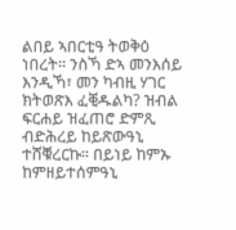ልበይ ኣበርቲዓ ትወቅዕ ነበረት። ንስኻ ድኣ መንእሰይ እንዲኻ፣ መን ካብዚ ሃገር ክትወጽእ ፈቒዱልካ? ዝብል ፍርሐይ ዝፈጠሮ ድምጺ ብድሕረይ ከይጽውዓኒ ተሸቑረርኩ። በይነይ ከምኡ ከምዘይተሰምዓኒ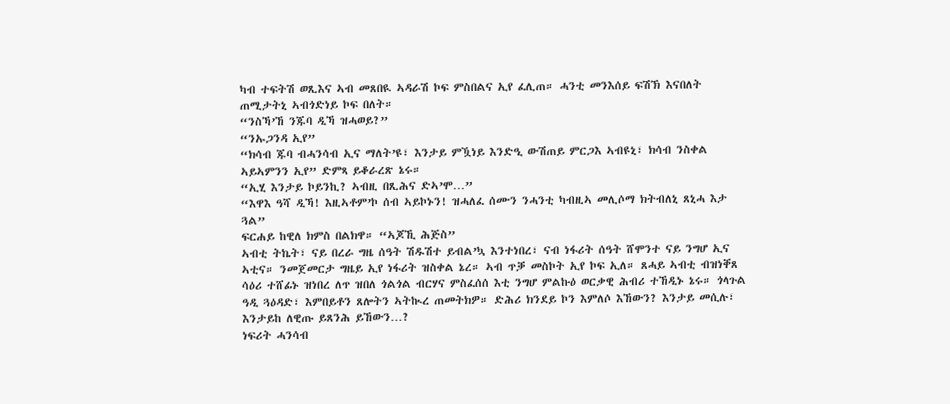ካብ ተፍትሽ ወጺእና ኣብ መጸበዪ ኣዳራሽ ኮፍ ምስበልና ኢየ ፈሊጠ። ሓንቲ መንእሰይ ፍሽኽ እናበለት ጠሚታትኒ ኣብጎድነይ ኮፍ በለት።
“ንስኻ’ኸ ንጁባ ዲኻ ዝሓወይ?”
“ንኡጋንዳ ኢየ”
“ክሳብ ጁባ ብሓንሳብ ኢና ማለት’ዩ፣ እንታይ ምዃነይ እንድዒ ውሽጠይ ምርጋእ ኣብዩኒ፣ ክሳብ ንስቀል ኣይኣምንን ኢየ” ድምጻ ይቆራረጽ ኔሩ።
“ኢሂ እንታይ ኮይንኪ? ኣብዚ በጺሕና ድኣ’ሞ…”
“እዋእ ዓሻ ዲኻ! እዚኣቶም’ኮ ሰብ ኣይኮኑን! ዝሓለፈ ሰሙን ንሓንቲ ካብዚኣ መሊሶማ ክትብለኒ ጸኒሓ እታ ጓል”
ፍርሐይ ከዊለ ክምስ በልክዋ። “ኣጆኺ ሕጅስ”
ኣብቲ ትኬት፣ ናይ በረራ ግዜ ሰዓት ሽዱሽተ ይብል’ኳ እንተነበረ፣ ናብ ነፋሪት ሰዓት ሸሞንተ ናይ ንግሆ ኢና ኣቲና። ንመጀመርታ ግዜይ ኢየ ነፋሪት ዝስቀል ኔረ። ኣብ ጥቓ መስኮት ኢየ ኮፍ ኢለ። ጸሓይ ኣብቲ ብዝነቐጸ ሳዕሪ ተሸፊኑ ዝነበረ ለጥ ዝበለ ጎልጎል ብርሃና ምስፈሰሰ እቲ ንግሆ ምልኩዕ ወርቃዊ ሕብሪ ተኸዲኑ ኔሩ። ጎላጉል ዓዲ ጓዕዳድ፣ እምበይቶን ጸሎትን ኣትኲረ ጠመትክዎ። ድሕሪ ክንደይ ኮን እምለሶ እኸውን? እንታይ መሲሉ፣ እንታይከ ለዊጡ ይጸንሕ ይኸውን…?
ነፍሪት ሓንሳብ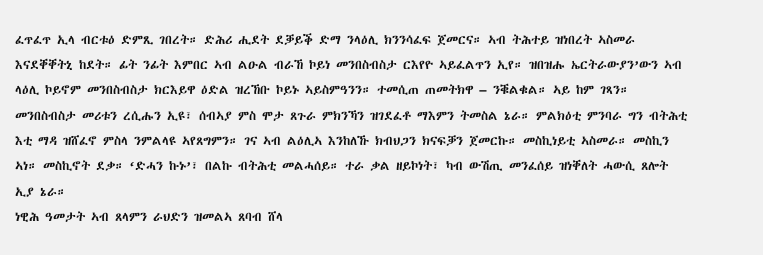ፈጥፈጥ ኢላ ብርቱዕ ድምጺ ገበረት። ድሕሪ ሒደት ደቓይቕ ድማ ንላዕሊ ክንንሳፈፍ ጀመርና። ኣብ ትሕተይ ዝነበረት ኣስመራ እናደቐቐትኒ ከደት። ፊት ንፊት እምበር ኣብ ልዑል ብራኸ ኮይነ መንበስብስታ ርእየዮ ኣይፈልጥን ኢየ። ዝበዝሑ ኤርትራውያን’ውን ኣብ ላዕሊ ኮይኖም መንበስብስታ ክርእይዋ ዕድል ዝረኸቡ ኮይኑ ኣይስምዓንን። ተመሲጠ ጠመትክዋ – ንቑልቁል። ኣይ ከም ገጻን። መንበስብስታ መሪቱን ረሲሑን ኢዩ፣ ሰብኣያ ምስ ሞታ ጸጉራ ምክንኻን ዝገደፈቶ ማእምን ትመስል ኔራ። ምልክዕቲ ምንባራ ግን ብትሕቲ እቲ ማዳ ዝሸፈኖ ምስላ ንምልላዩ ኣየጸግምን። ገና ኣብ ልዕሊኣ እንከለኹ ክብህጋን ክናፍቓን ጀመርኩ። መስኪነይቲ ኣስመራ። መስኪን ኣነ። መስኪኖት ደቃ። ‘ድሓን ኩኑ’፣ በልኩ ብትሕቲ መልሓሰይ። ተራ ቃል ዘይኮነት፣ ካብ ውሽጢ መንፈሰይ ዝነቐለት ሓውሲ ጸሎት ኢያ ኔራ።
ነዊሕ ዓመታት ኣብ ጸላምን ራህድን ዝመልኣ ጸባብ ሸላ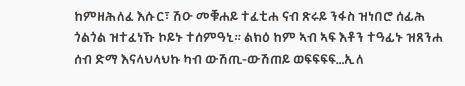ከምዘሕለፈ እሱር፣ ሽዑ መቑሐይ ተፈቲሐ ናብ ጽሩይ ንፋስ ዝነበሮ ሰፊሕ ጎልጎል ዝተፈነኹ ኮይኑ ተሰምዓኒ። ልክዕ ከም ኣብ ኣፍ እቶን ተዓፊኑ ዝጸንሐ ሰብ ድማ እናላህላህኩ ካብ ውሽጢ-ውሽጠይ ወፍፍፍፍ…ኢለ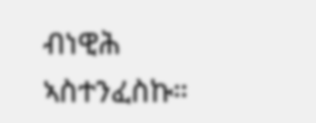ብነዊሕ ኣስተንፈስኩ።